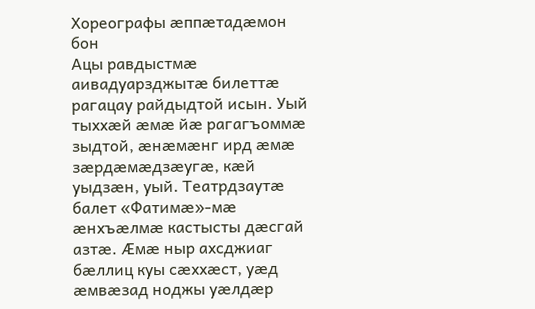Хореографы æппæтадæмон бон
Ацы равдыстмæ аивадуарзджытæ билеттæ рагацау райдыдтой исын. Уый тыххæй æмæ йæ рагагъоммæ зыдтой, æнæмæнг ирд æмæ зæрдæмæдзæугæ, кæй уыдзæн, уый. Театрдзаутæ балет «Фатимæ»-мæ æнхъæлмæ кастысты дæсгай азтæ. Æмæ ныр ахсджиаг бæллиц куы сæххæст, уæд æмвæзад ноджы уæлдæр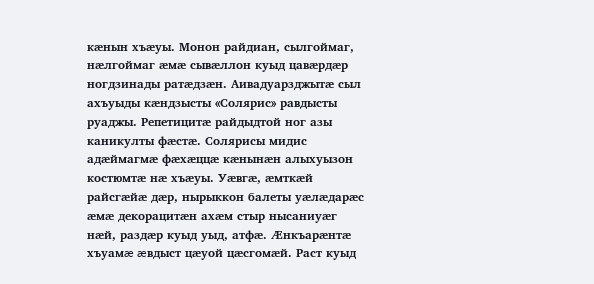кæнын хъæуы. Монон райдиан, сылгоймаг, нæлгоймаг æмæ сывæллон куыд цавæрдæр ногдзинады ратæдзæн. Аивадуарзджытæ сыл ахъуыды кæндзысты «Солярис» равдысты руаджы. Репетицитæ райдыдтой ног азы каникулты фæстæ. Солярисы мидис адæймагмæ фæхæццæ кæнынæн алыхуызон костюмтæ нæ хъæуы. Уæвгæ, æмткæй райсгæйæ дæр, нырыккон балеты уæлæдарæс æмæ декорацитæн ахæм стыр нысаниуæг нæй, раздæр куыд уыд, атфæ. Æнкъарæнтæ хъуамæ æвдыст цæуой цæсгомæй. Раст куыд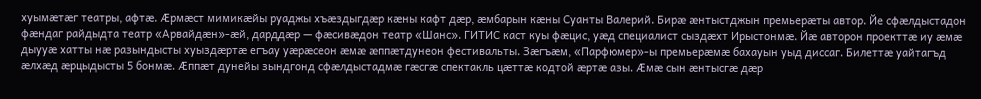хуымæтæг театры, афтæ. Æрмæст мимикæйы руаджы хъæздыгдæр кæны кафт дæр, æмбарын кæны Суанты Валерий. Бирæ æнтыстджын премьерæты автор. Йе сфæлдыстадон фæндаг райдыдта театр «Арвайдæн»-æй, дарддæр — фæсивæдон театр «Шанс». ГИТИС каст куы фæцис, уæд специалист сыздæхт Ирыстонмæ. Йæ авторон проекттæ иу æмæ дыууæ хатты нæ разындысты хуыздæртæ егъау уæрæсеон æмæ æппæтдунеон фестивальты. Зæгъæм, «Парфюмер»-ы премьерæмæ бахауын уыд диссаг. Билеттæ уайтагъд ӕлхӕд ӕрцыдысты 5 бонмæ. Æппæт дунейы зындгонд сфæлдыстадмæ гæсгæ спектакль цæттæ кодтой æртæ азы. Æмæ сын æнтысгæ дæр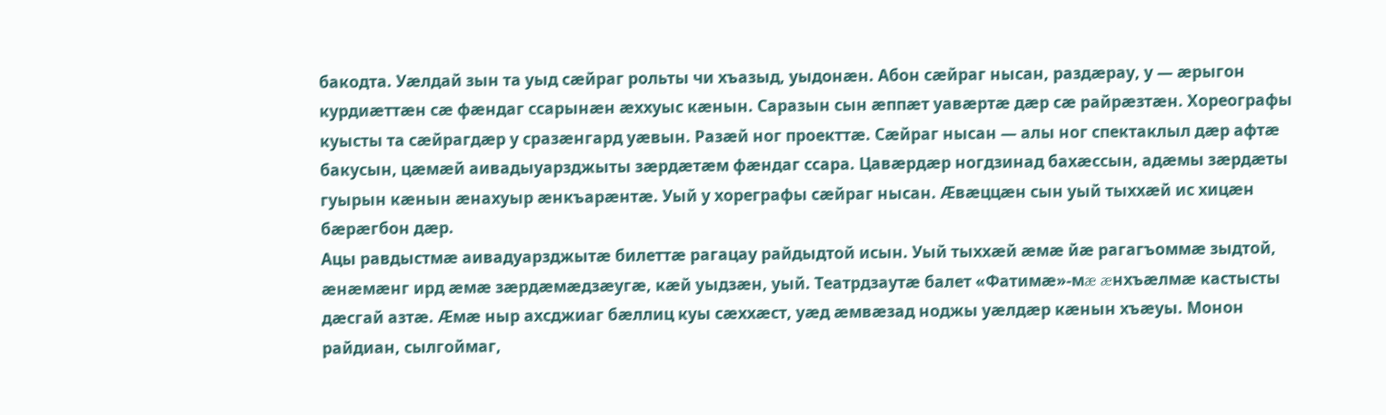бакодта. Уæлдай зын та уыд сæйраг рольты чи хъазыд, уыдонæн. Абон сæйраг нысан, раздӕрау, у — æрыгон курдиæттæн сæ фæндаг ссарынæн æххуыс кæнын. Саразын сын æппæт уавæртæ дæр сæ райрæзтæн. Хореографы куысты та сæйрагдæр у сразæнгард уæвын. Разæй ног проекттæ. Сæйраг нысан — алы ног спектаклыл дæр афтæ бакусын, цӕмӕй аивадыуарзджыты зæрдæтæм фæндаг ссара. Цавæрдæр ногдзинад бахæссын, адæмы зæрдæты гуырын кæнын æнахуыр æнкъарæнтæ. Уый у хореграфы сæйраг нысан. Æвæццæн сын уый тыххæй ис хицæн бæрæгбон дæр.
Ацы равдыстмæ аивадуарзджытæ билеттæ рагацау райдыдтой исын. Уый тыххæй æмæ йæ рагагъоммæ зыдтой, æнæмæнг ирд æмæ зæрдæмæдзæугæ, кæй уыдзæн, уый. Театрдзаутæ балет «Фатимæ»-мæ æнхъæлмæ кастысты дæсгай азтæ. Æмæ ныр ахсджиаг бæллиц куы сæххæст, уæд æмвæзад ноджы уæлдæр кæнын хъæуы. Монон райдиан, сылгоймаг,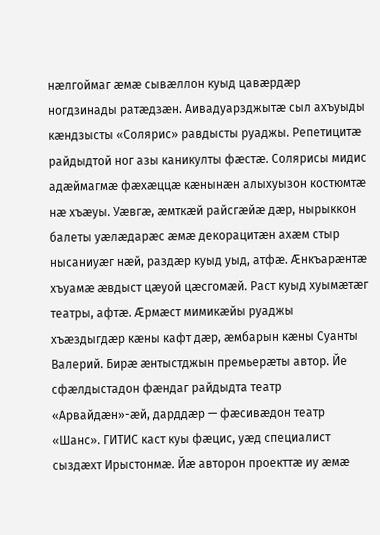нæлгоймаг æмæ сывæллон куыд цавæрдæр ногдзинады ратæдзæн. Аивадуарзджытæ сыл ахъуыды кæндзысты «Солярис» равдысты руаджы. Репетицитæ райдыдтой ног азы каникулты фæстæ. Солярисы мидис адæймагмæ фæхæццæ кæнынæн алыхуызон костюмтæ нæ хъæуы. Уæвгæ, æмткæй райсгæйæ дæр, нырыккон балеты уæлæдарæс æмæ декорацитæн ахæм стыр нысаниуæг нæй, раздæр куыд уыд, атфæ. Æнкъарæнтæ хъуамæ æвдыст цæуой цæсгомæй. Раст куыд хуымæтæг театры, афтæ. Æрмæст мимикæйы руаджы хъæздыгдæр кæны кафт дæр, æмбарын кæны Суанты Валерий. Бирæ æнтыстджын премьерæты автор. Йе сфæлдыстадон фæндаг райдыдта театр «Арвайдæн»-æй, дарддæр — фæсивæдон театр «Шанс». ГИТИС каст куы фæцис, уæд специалист сыздæхт Ирыстонмæ. Йæ авторон проекттæ иу æмæ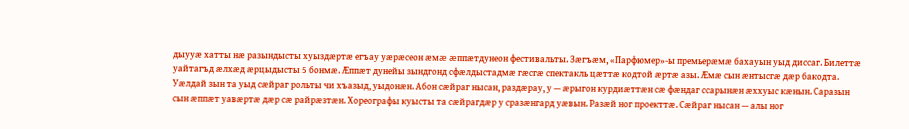дыууæ хатты нæ разындысты хуыздæртæ егъау уæрæсеон æмæ æппæтдунеон фестивальты. Зæгъæм, «Парфюмер»-ы премьерæмæ бахауын уыд диссаг. Билеттæ уайтагъд ӕлхӕд ӕрцыдысты 5 бонмæ. Æппæт дунейы зындгонд сфæлдыстадмæ гæсгæ спектакль цæттæ кодтой æртæ азы. Æмæ сын æнтысгæ дæр бакодта. Уæлдай зын та уыд сæйраг рольты чи хъазыд, уыдонæн. Абон сæйраг нысан, раздӕрау, у — æрыгон курдиæттæн сæ фæндаг ссарынæн æххуыс кæнын. Саразын сын æппæт уавæртæ дæр сæ райрæзтæн. Хореографы куысты та сæйрагдæр у сразæнгард уæвын. Разæй ног проекттæ. Сæйраг нысан — алы ног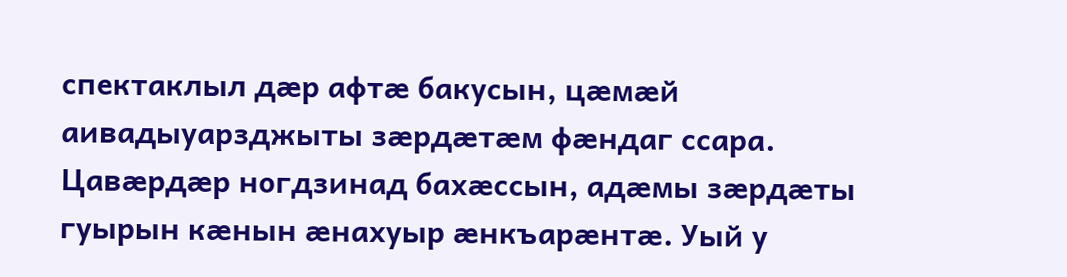спектаклыл дæр афтæ бакусын, цӕмӕй аивадыуарзджыты зæрдæтæм фæндаг ссара. Цавæрдæр ногдзинад бахæссын, адæмы зæрдæты гуырын кæнын æнахуыр æнкъарæнтæ. Уый у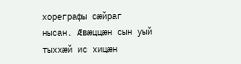хореграфы сæйраг нысан. Æвæццæн сын уый тыххæй ис хицæн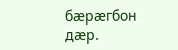бæрæгбон дæр.